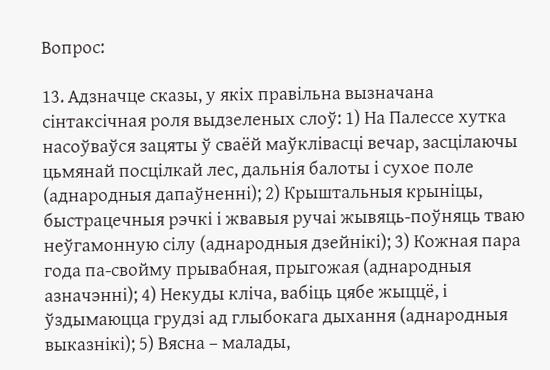Вопрос:

13. Адзначце сказы, у якіх правільна вызначана сінтаксічная роля выдзеленых слоў: 1) На Палессе хутка насоўваўся зацяты ў сваёй маўклівасці вечар, засцілаючы цьмянай посцілкай лес, дальнія балоты і сухое поле (аднародныя дапаўненні); 2) Крыштальныя крыніцы, быстрацечныя рэчкі і жвавыя ручаі жывяць-поўняць тваю неўгамонную сілу (аднародныя дзейнікі); 3) Кожная пара года па-свойму прывабная, прыгожая (аднародныя азначэнні); 4) Некуды кліча, вабіць цябе жыццё, і ўздымаюцца грудзі ад глыбокага дыхання (аднародныя выказнікі); 5) Вясна – малады,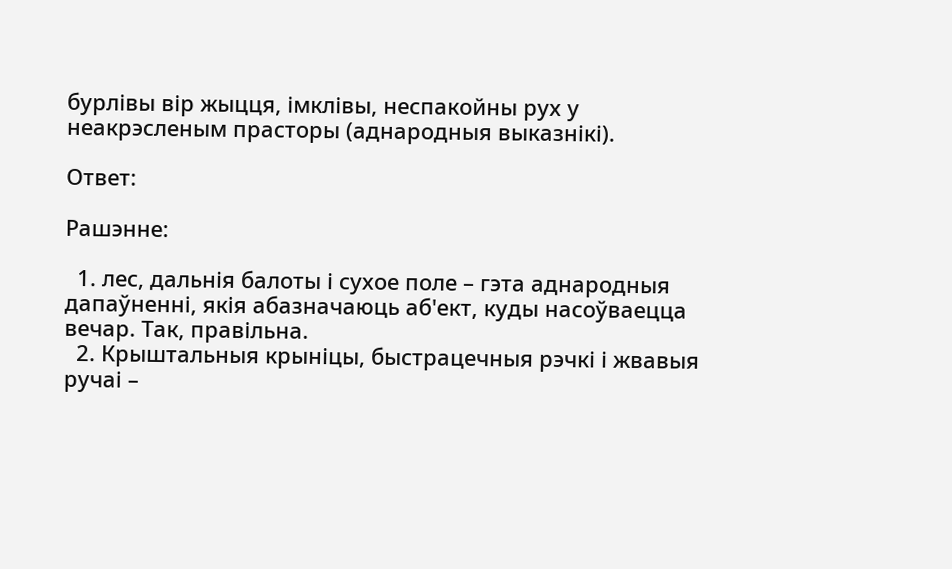бурлівы вір жыцця, імклівы, неспакойны рух у неакрэсленым прасторы (аднародныя выказнікі).

Ответ:

Рашэнне:

  1. лес, дальнія балоты і сухое поле – гэта аднародныя дапаўненні, якія абазначаюць аб'ект, куды насоўваецца вечар. Так, правільна.
  2. Крыштальныя крыніцы, быстрацечныя рэчкі і жвавыя ручаі –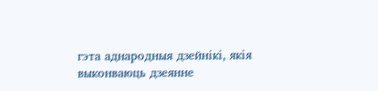гэта аднародныя дзейнікі, якія выконваюць дзеянне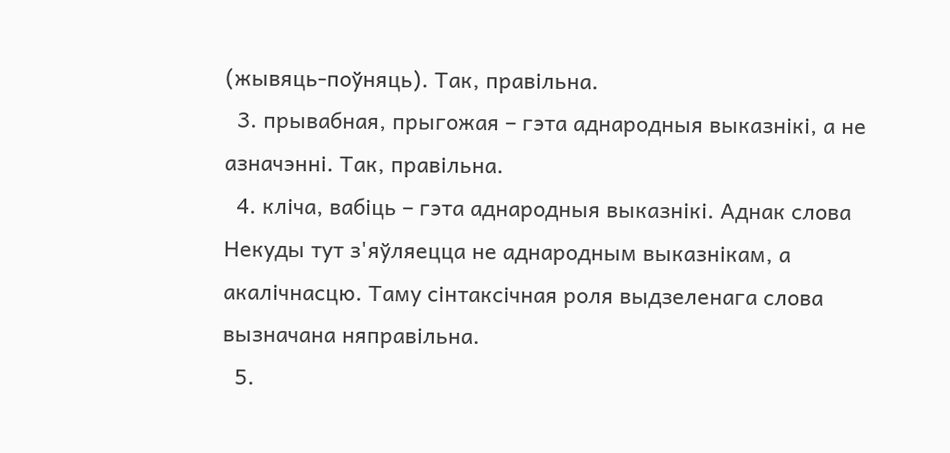(жывяць-поўняць). Так, правільна.
  3. прывабная, прыгожая – гэта аднародныя выказнікі, а не азначэнні. Так, правільна.
  4. кліча, вабіць – гэта аднародныя выказнікі. Аднак слова Некуды тут з'яўляецца не аднародным выказнікам, а акалічнасцю. Таму сінтаксічная роля выдзеленага слова вызначана няправільна.
  5.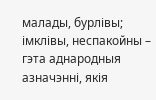малады, бурлівы; імклівы, неспакойны – гэта аднародныя азначэнні, якія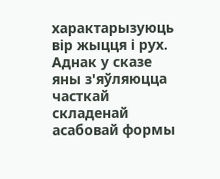характарызуюць вір жыцця і рух. Аднак у сказе яны з'яўляюцца часткай складенай асабовай формы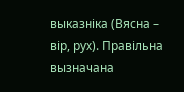выказніка (Вясна – вір, рух). Правільна вызначана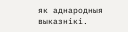як аднародныя выказнікі.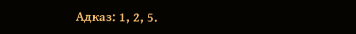Адказ: 1, 2, 5.